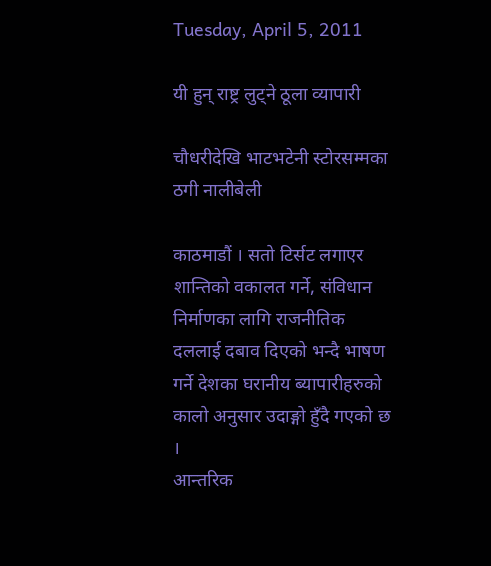Tuesday, April 5, 2011

यी हुन् राष्ट्र लुट्ने ठूला व्यापारी

चौधरीदेखि भाटभटेनी स्टोरसम्मका ठगी नालीबेली

काठमाडौं । सतो टिर्सट लगाएर शान्तिको वकालत गर्ने, संविधान निर्माणका लागि राजनीतिक दललाई दबाव दिएको भन्दै भाषण गर्ने देशका घरानीय ब्यापारीहरुको कालो अनुसार उदाङ्गो हुँदै गएको छ ।
आन्तरिक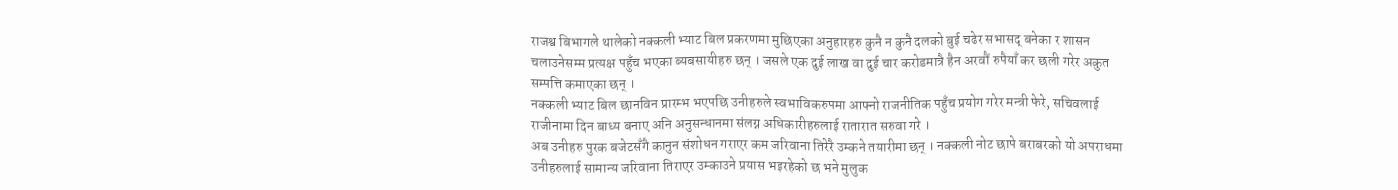राजश्व बिभागले थालेको नक्कली भ्याट बिल प्रकरणमा मुछिएका अनुहारहरु कुनै न कुनै दलको बुई चढेर सभासद् बनेका र शासन चलाउनेसम्म प्रत्यक्ष पहुँच भएका ब्यबसायीहरु छन् । जसले एक दुई लाख वा दुई चार करोडमात्रै हैन अरवौं रुपैयाँ कर छली गरेर अकुत सम्पत्ति कमाएका छन् ।
नक्कली भ्याट बिल छानविन प्रारम्भ भएपछि उनीहरुले स्वभाविकरुपमा आफ्नो राजनीतिक पहुँच प्रयोग गरेर मन्त्री फेरे, सचिवलाई राजीनामा दिन बाध्य बनाए अनि अनुसन्धानमा संलग्न अधिकारीहरुलाई रातारात सरुवा गरे ।
अब उनीहरु पुरक बजेटसँगै कानुन संशोधन गराएर कम जरिवाना तिरेरै उम्कने तयारीमा छन् । नक्कली नोट छापे बराबरको यो अपराधमा उनीहरुलाई सामान्य जरिवाना तिराएर उम्काउने प्रयास भइरहेको छ भने मुलुक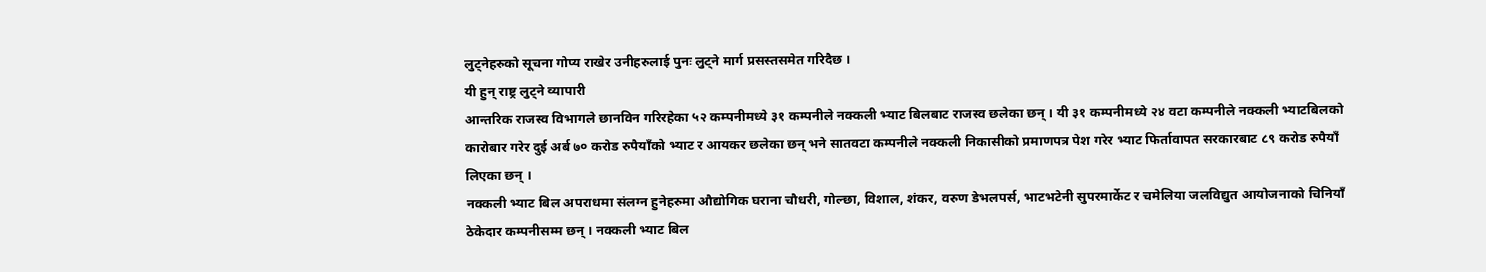लुट्नेहरुको सूचना गोप्य राखेर उनीहरुलाई पुनः लुट्ने मार्ग प्रसस्तसमेत गरिदैछ ।
यी हुन् राष्ट्र लुट्ने व्यापारी
आन्तरिक राजस्व विभागले छानविन गरिरहेका ५२ कम्पनीमध्ये ३१ कम्पनीले नक्कली भ्याट बिलबाट राजस्व छलेका छन् । यी ३१ कम्पनीमध्ये २४ वटा कम्पनीले नक्कली भ्याटबिलको कारोबार गरेर दुई अर्ब ७० करोड रुपैयाँको भ्याट र आयकर छलेका छन् भने सातवटा कम्पनीले नक्कली निकासीको प्रमाणपत्र पेश गरेर भ्याट फिर्तावापत सरकारबाट ८९ करोड रुपैयाँ लिएका छन् ।
नक्कली भ्याट बिल अपराधमा संलग्न हुनेहरुमा औद्योगिक घराना चौधरी, गोल्छा, विशाल, शंकर, वरुण डेभलपर्स, भाटभटेनी सुपरमार्केट र चमेलिया जलविद्युत आयोजनाको चिनियाँ ठेकेदार कम्पनीसम्म छन् । नक्कली भ्याट बिल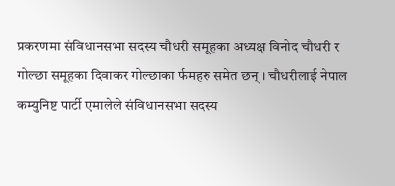प्रकरणमा संविधानसभा सदस्य चौधरी समूहका अध्यक्ष विनोद चौधरी र गोल्छा समूहका दिवाकर गोल्छाका र्फमहरु समेत छन् । चौधरीलाई नेपाल कम्युनिष्ट पार्टी एमालेले संविधानसभा सदस्य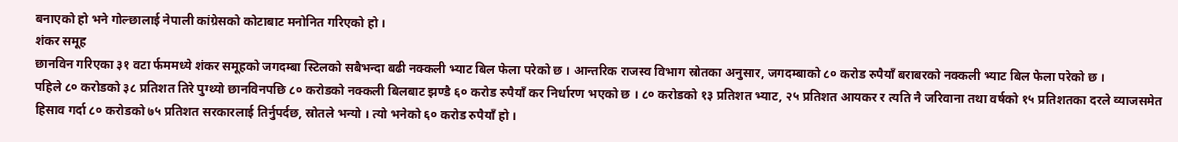बनाएको हो भने गोल्छालाई नेपाली कांग्रेसको कोटाबाट मनोनित गरिएको हो ।
शंकर समूह
छानविन गरिएका ३१ वटा र्फममध्ये शंकर समूहको जगदम्बा स्टिलको सबैभन्दा बढी नक्कली भ्याट बिल फेला परेको छ । आन्तरिक राजस्व विभाग स्रोतका अनुसार, जगदम्बाको ८० करोड रुपैयाँ बराबरको नक्कली भ्याट बिल फेला परेको छ ।
पहिले ८० करोडको ३८ प्रतिशत तिरे पुग्थ्यो छानविनपछि ८० करोडको नक्कली बिलबाट झण्डै ६० करोड रुपैयाँ कर निर्धारण भएको छ । ८० करोडको १३ प्रतिशत भ्याट, २५ प्रतिशत आयकर र त्यति नै जरिवाना तथा वर्षको १५ प्रतिशतका दरले व्याजसमेत हिसाव गर्दा ८० करोडको ७५ प्रतिशत सरकारलाई तिर्नुपर्दछ, स्रोतले भन्यो । त्यो भनेको ६० करोड रुपैयाँ हो ।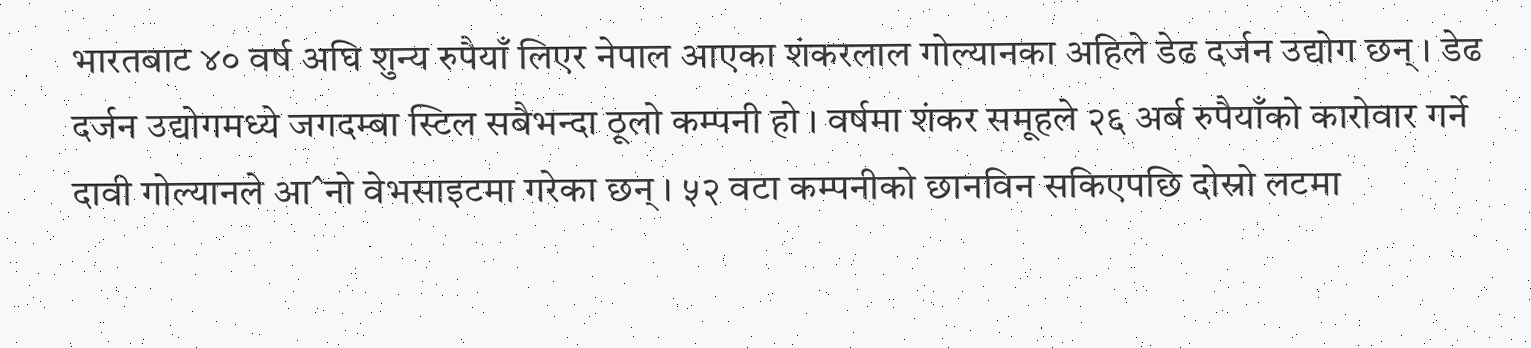भारतबाट ४० वर्ष अघि शुन्य रुपैयाँ लिएर नेपाल आएका शंकरलाल गोल्यानका अहिले डेढ दर्जन उद्योग छन् । डेढ दर्जन उद्योगमध्ये जगदम्बा स्टिल सबैभन्दा ठूलो कम्पनी हो । वर्षमा शंकर समूहले २६ अर्ब रुपैयाँको कारोवार गर्ने दावी गोल्यानले आˆनो वेभसाइटमा गरेका छन् । ५२ वटा कम्पनीको छानविन सकिएपछि दोस्रो लटमा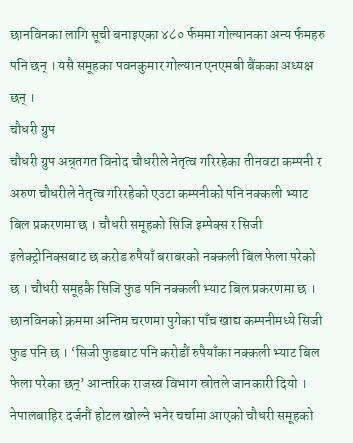छानविनका लागि सूची बनाइएका ४८० र्फममा गोल्यानका अन्य र्फमहरु पनि छन् । यसै समूहका पवनकुमार गोल्यान एनएमबी बैंकका अध्यक्ष छन् ।
चौधरी ग्रुप
चौधरी ग्रुप अन्र्तगत विनोद चौधरीले नेतृत्व गरिरहेका तीनवटा कम्पनी र अरुण चौधरीले नेतृत्व गरिरहेको एउटा कम्पनीको पनि नक्कली भ्याट बिल प्रकरणमा छ । चौधरी समूहको सिजि इम्पेक्स र सिजी इलेक्ट्रोनिक्सबाट छ करोड रुपैयाँ बराबरको नक्कली बिल फेला परेको छ । चौधरी समूहकै सिजि फुड पनि नक्कली भ्याट बिल प्रकरणमा छ । छानविनको क्रममा अन्तिम चरणमा पुगेका पाँच खाद्य कम्पनीमध्ये सिजी फुड पनि छ । ‘सिजी फुडबाट पनि करोडौं रुपैयाँका नक्कली भ्याट बिल फेला परेका छन्’ आन्तरिक राजस्व विभाग स्रोतले जानकारी दियो ।
नेपालबाहिर दर्जनौं होटल खोल्ने भनेर चर्चामा आएको चौधरी समूहको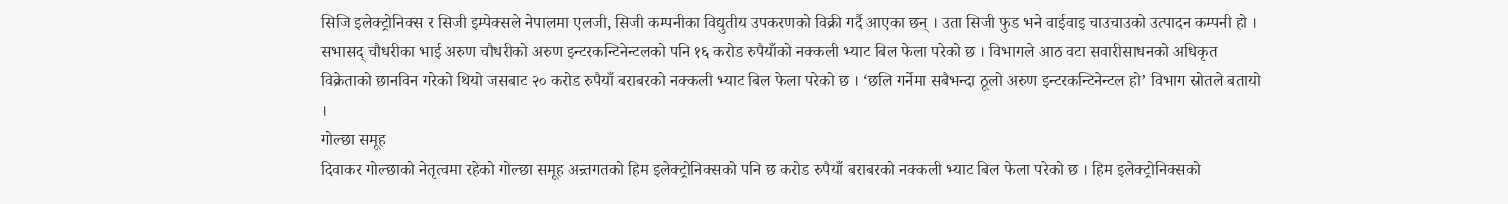सिजि इलेक्ट्रोनिक्स र सिजी इम्पेक्सले नेपालमा एलजी, सिजी कम्पनीका विद्युतीय उपकरणको विक्री गर्दै आएका छन् । उता सिजी फुड भने वाईवाइ चाउचाउको उत्पादन कम्पनी हो ।
सभासद् चौधरीका भाई अरुण चौधरीको अरुण इन्टरकन्टिनेन्टलको पनि १६ करोड रुपैयाँको नक्कली भ्याट बिल फेला परेको छ । विभागले आठ वटा सवारीसाधनको अधिकृत विक्रेताको छानविन गरेको थियो जसबाट २० करोड रुपैयाँ बराबरको नक्कली भ्याट बिल फेला परेको छ । ‘छलि गर्नेमा सबैभन्दा ठूलो अरुण इन्टरकन्टिनेन्टल हो’ विभाग स्रोतले बतायो ।
गोल्छा समूह
दिवाकर गोल्छाको नेतृत्वमा रहेको गोल्छा समूह अन्र्तगतको हिम इलेक्ट्रोनिक्सको पनि छ करोड रुपैयाँ बराबरको नक्कली भ्याट बिल फेला परेको छ । हिम इलेक्ट्रोनिक्सको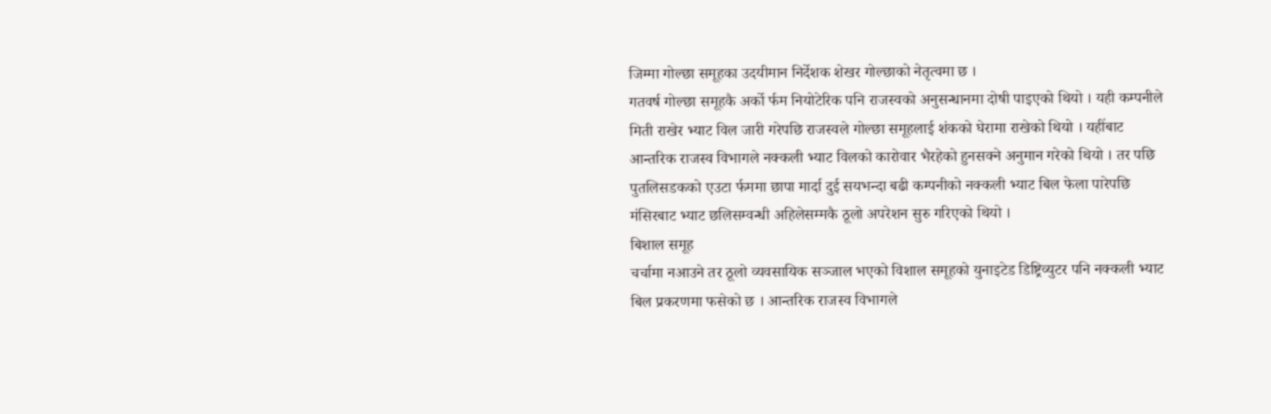जिम्मा गोल्छा समूहका उदयीमान निर्देशक शेखर गोल्छाको नेतृत्वमा छ ।
गतवर्ष गोल्छा समूहकै अर्को र्फम नियोटेरिक पनि राजस्वको अनुसन्धानमा दोषी पाइएको थियो । यही कम्पनीले मिती राखेर भ्याट विल जारी गरेपछि राजस्वले गोल्छा समूहलाई शंकको घेरामा राखेको थियो । यहींबाट आन्तरिक राजस्व विभागले नक्कली भ्याट विलको कारोवार भैरहेको हुनसक्ने अनुमान गरेको थियो । तर पछि पुतलिसडकको एउटा र्फममा छापा मार्दा दुई सयभन्दा बढी कम्पनीको नक्कली भ्याट बिल फेला पारेपछि मंसिरबाट भ्याट छलिसम्वन्धी अहिलेसम्मकै ठूलो अपरेशन सुरु गरिएको थियो ।
बिशाल समूह
चर्चामा नआउने तर ठूलो व्यवसायिक सञ्जाल भएको विशाल समूहको युनाइटेड डिष्ट्रिव्युटर पनि नक्कली भ्याट बिल प्रकरणमा फसेको छ । आन्तरिक राजस्व विभागले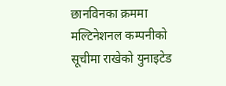छानविनका क्रममा मल्टिनेशनल कम्पनीको सूचीमा राखेको युनाइटेड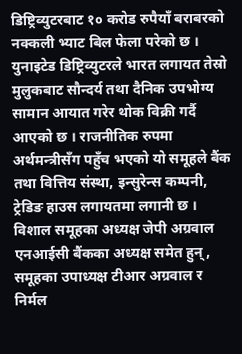डिष्ट्रिव्युटरबाट १० करोड रुपैयाँ बराबरको नक्कली भ्याट बिल फेला परेको छ ।
युनाइटेड डिष्ट्रिव्युटरले भारत लगायत तेस्रो मुलुकबाट सौन्दर्य तथा दैनिक उपभोग्य सामान आयात गरेर थोक विक्री गर्दै आएको छ । राजनीतिक रुपमा अर्थमन्त्रीसँग पहुँच भएको यो समूहले बैंक तथा वित्तिय संस्था, इन्सुरेन्स कम्पनी, ट्रेडिङ हाउस लगायतमा लगानी छ ।
विशाल समूहका अध्यक्ष जेपी अग्रवाल एनआईसी बैंकका अध्यक्ष समेत हुन्, समूहका उपाध्यक्ष टीआर अग्रवाल र निर्मल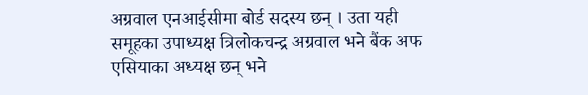अग्रवाल एनआईसीमा बोर्ड सदस्य छन् । उता यही समूहका उपाध्यक्ष त्रिलोकचन्द्र अग्रवाल भने बैंक अफ एसियाका अध्यक्ष छन् भने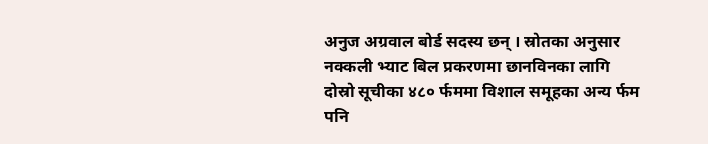अनुज अग्रवाल बोर्ड सदस्य छन् । स्रोतका अनुसार नक्कली भ्याट बिल प्रकरणमा छानविनका लागि दोस्रो सूचीका ४८० र्फममा विशाल समूहका अन्य र्फम पनि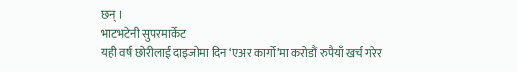छन् ।
भाटभटेनी सुपरमार्केट
यही वर्ष छोरीलाई दाइजोमा दिन ‘एअर कार्गो’मा करोडौं रुपैयाँ खर्च गरेर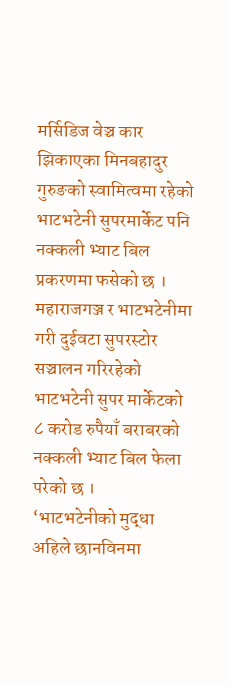मर्सिडिज वेञ्च कार झिकाएका मिनबहादुर गुरुङको स्वामित्वमा रहेको भाटभटेनी सुपरमार्केट पनि नक्कली भ्याट बिल प्रकरणमा फसेको छ । महाराजगञ्ज र भाटभटेनीमा गरी दुईवटा सुपरस्टोर सञ्चालन गरिरहेको भाटभटेनी सुपर मार्केटको ८ करोड रुपैयाँ बराबरको नक्कली भ्याट बिल फेला परेको छ ।
‘भाटभटेनीको मुद्धा अहिले छानविनमा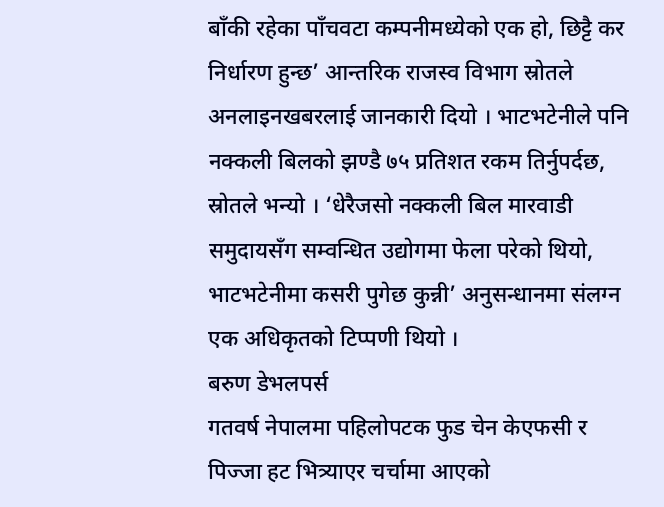बाँकी रहेका पाँचवटा कम्पनीमध्येको एक हो, छिट्टै कर निर्धारण हुन्छ’ आन्तरिक राजस्व विभाग स्रोतले अनलाइनखबरलाई जानकारी दियो । भाटभटेनीले पनि नक्कली बिलको झण्डै ७५ प्रतिशत रकम तिर्नुपर्दछ, स्रोतले भन्यो । ‘धेरैजसो नक्कली बिल मारवाडी समुदायसँग सम्वन्धित उद्योगमा फेला परेको थियो, भाटभटेनीमा कसरी पुगेछ कुन्नी’ अनुसन्धानमा संलग्न एक अधिकृतको टिप्पणी थियो ।
बरुण डेभलपर्स
गतवर्ष नेपालमा पहिलोपटक फुड चेन केएफसी र पिज्जा हट भित्र्याएर चर्चामा आएको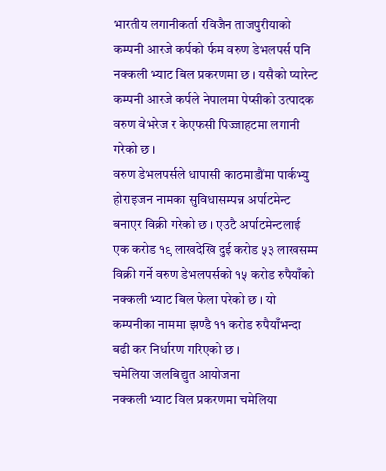भारतीय लगानीकर्ता रविजैन ताजपुरीयाको कम्पनी आरजे कर्पको र्फम वरुण डेभलपर्स पनि नक्कली भ्याट बिल प्रकरणमा छ । यसैको प्यारेन्ट कम्पनी आरजे कर्पले नेपालमा पेप्सीको उत्पादक वरुण वेभरेज र केएफसी पिज्जाहटमा लगानी गरेको छ ।
वरुण डेभलपर्सले धापासी काठमाडौंमा पार्कभ्यु होराइजन नामका सुविधासम्पन्न अर्पाटमेन्ट बनाएर विक्री गरेको छ । एउटै अर्पाटमेन्टलाई एक करोड १९ लाखदेखि दुई करोड ५३ लाखसम्म विक्री गर्ने वरुण डेभलपर्सको १५ करोड रुपैयाँको नक्कली भ्याट बिल फेला परेको छ । यो कम्पनीका नाममा झण्डै ११ करोड रुपैयाँभन्दा बढी कर निर्धारण गरिएको छ ।
चमेलिया जलबिद्युत आयोजना
नक्कली भ्याट विल प्रकरणमा चमेलिया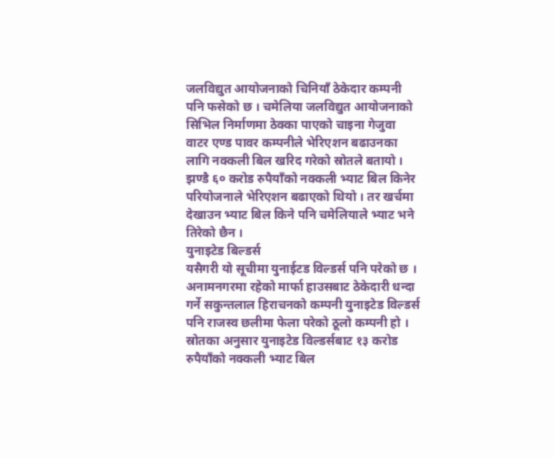जलविद्युत आयोजनाको चिनियाँ ठेकेदार कम्पनी पनि फसेको छ । चमेलिया जलविद्युत आयोजनाको सिभिल निर्माणमा ठेक्का पाएको चाइना गेजुवा वाटर एण्ड पावर कम्पनीले भेरिएशन बढाउनका लागि नक्कली बिल खरिद गरेको स्रोतले बतायो । झण्डै ६० करोड रुपैयाँको नक्कली भ्याट बिल किनेर परियोजनाले भेरिएशन बढाएको थियो । तर खर्चमा देखाउन भ्याट बिल किने पनि चमेलियाले भ्याट भने तिरेको छैन ।
युनाइटेड बिल्डर्स
यसैगरी यो सूचीमा युनाईटड विल्डर्स पनि परेको छ । अनामनगरमा रहेको मार्फा हाउसबाट ठेकेदारी धन्दा गर्ने सकुन्तलाल हिराचनको कम्पनी युनाइटेड विल्डर्स पनि राजस्व छलीमा फेला परेको ठूलो कम्पनी हो । स्रोतका अनुसार युनाइटेड विल्डर्सबाट १३ करोड रुपैयाँको नक्कली भ्याट बिल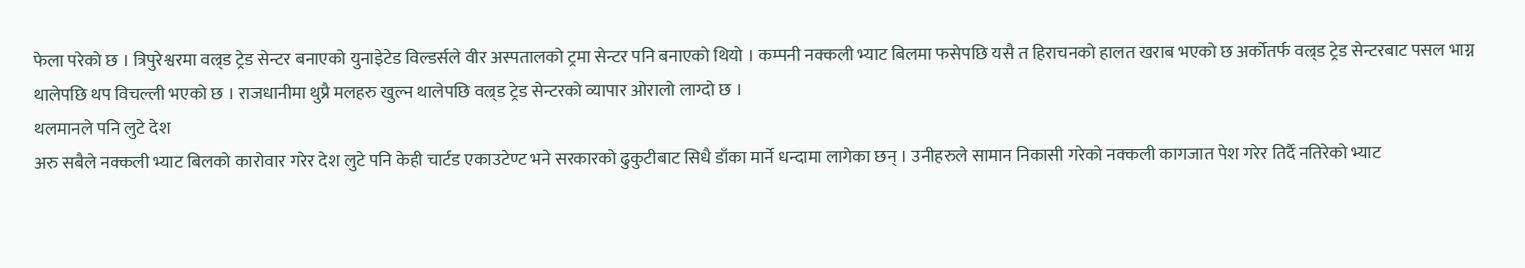फेला परेको छ । त्रिपुरेश्वरमा वल्र्ड ट्रेड सेन्टर बनाएको युनाइेटेड विल्डर्सले वीर अस्पतालको ट्रमा सेन्टर पनि बनाएको थियो । कम्पनी नक्कली भ्याट बिलमा फसेपछि यसै त हिराचनको हालत खराब भएको छ अर्कोतर्फ वल्र्ड ट्रेड सेन्टरबाट पसल भाग्न थालेपछि थप विचल्ली भएको छ । राजधानीमा थुप्रै मलहरु खुल्न थालेपछि वल्र्ड ट्रेड सेन्टरको व्यापार ओरालो लाग्दो छ ।
थलमानले पनि लुटे देश
अरु सबैले नक्कली भ्याट बिलको कारोवार गरेर देश लुटे पनि केही चार्टड एकाउटेण्ट भने सरकारको ढुकुटीबाट सिधै डाँका मार्ने धन्दामा लागेका छन् । उनीहरुले सामान निकासी गरेको नक्कली कागजात पेश गरेर तिर्दै नतिरेको भ्याट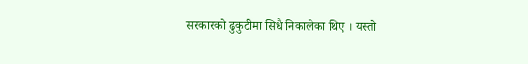सरकारको ढुकुटीमा सिधै निकालेका थिए । यस्तो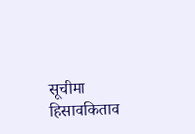सूचीमा हिसावकिताव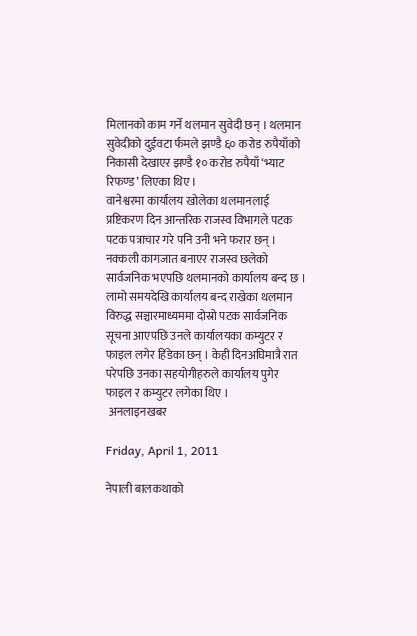मिलानको काम गर्ने थलमान सुवेदी छन् । थलमान सुवेदीको दुईवटा र्फमले झण्डै ६० करोड रुपैयाँको निकासी देखाएर झण्डै १० करोड रुपैयाँ ‘भ्याट रिफण्ड’ लिएका थिए ।
वानेश्वरमा कार्यालय खोलेका थलमानलाई प्रष्टिकरण दिन आन्तरिक राजस्व विभागले पटक पटक पत्राचार गरे पनि उनी भने फरार छन् । नक्कली कागजात बनाएर राजस्व छलेको सार्वजनिक भएपछि थलमानको कार्यालय बन्द छ । लामो समयदेखि कार्यालय बन्द राखेका थलमान विरुद्ध सञ्चारमाध्यममा दोस्रो पटक सार्वजनिक सूचना आएपछि उनले कार्यालयका कम्युटर र फाइल लगेर हिंडेका छन् । केही दिनअघिमात्रै रात परेपछि उनका सहयोगीहरुले कार्यालय पुगेर फाइल र कम्युटर लगेका थिए ।
 अनलाइनखबर

Friday, April 1, 2011

नेपाली बालकथाको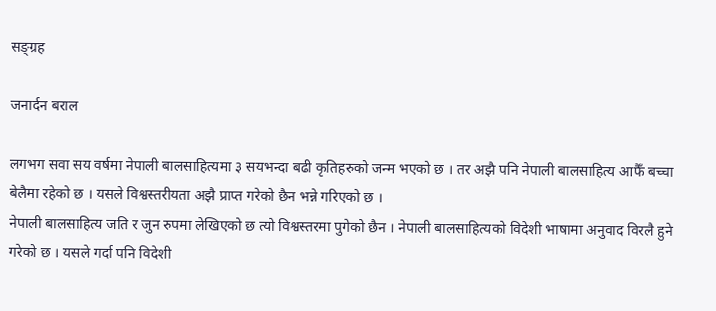सङ्ग्रह

जनार्दन बराल

लगभग सवा सय वर्षमा नेपाली बालसाहित्यमा ३ सयभन्दा बढी कृतिहरुको जन्म भएको छ । तर अझै पनि नेपाली बालसाहित्य आफैँ बच्चा बेलैमा रहेको छ । यसले विश्वस्तरीयता अझै प्राप्त गरेको छैन भन्ने गरिएको छ ।
नेपाली बालसाहित्य जति र जुन रुपमा लेखिएको छ त्यो विश्वस्तरमा पुगेको छैन । नेपाली बालसाहित्यको विदेशी भाषामा अनुवाद विरलै हुने गरेको छ । यसले गर्दा पनि विदेशी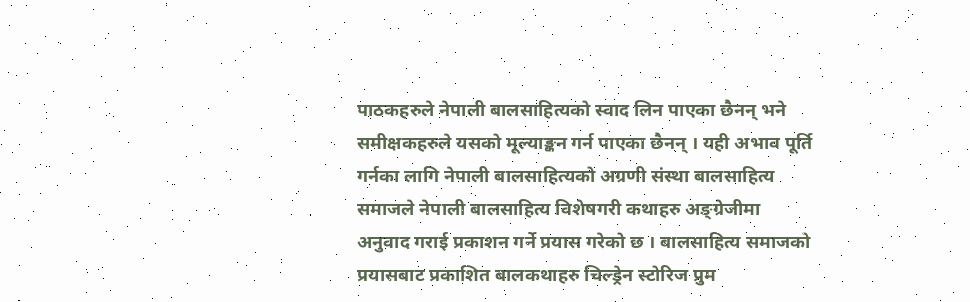पाठकहरुले नेपाली बालसाहित्यको स्वाद लिन पाएका छैनन् भने समीक्षकहरुले यसको मूल्याङ्कन गर्न पाएका छैनन् । यही अभाव पूर्ति गर्नका लागि नेपाली बालसाहित्यको अग्रणी संस्था बालसाहित्य समाजले नेपाली बालसाहित्य विशेषगरी कथाहरु अङ्ग्रेजीमा अनुवाद गराई प्रकाशन गर्ने प्रयास गरेको छ । बालसाहित्य समाजको प्रयासबाट प्रकाशित बालकथाहरु चिल्ड्रेन स्टोरिज प्रुम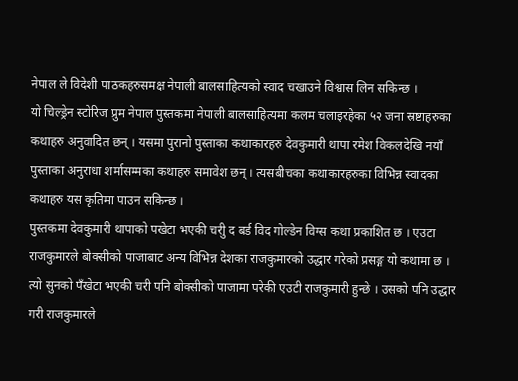नेपाल ले विदेशी पाठकहरुसमक्ष नेपाली बालसाहित्यको स्वाद चखाउने विश्वास लिन सकिन्छ ।
यो चिल्ड्रेन स्टोरिज प्रुम नेपाल पुस्तकमा नेपाली बालसाहित्यमा कलम चलाइरहेका ५२ जना स्रष्टाहरुका कथाहरु अनुवादित छन् । यसमा पुरानो पुस्ताका कथाकारहरु देवकुमारी थापा रमेश विकलदेखि नयाँ पुस्ताका अनुराधा शर्मासम्मका कथाहरु समावेश छन् । त्यसबीचका कथाकारहरुका विभिन्न स्वादका कथाहरु यस कृतिमा पाउन सकिन्छ ।
पुस्तकमा देवकुमारी थापाको पखेटा भएकी चरीु द बर्ड विद गोल्डेन विग्स कथा प्रकाशित छ । एउटा राजकुमारले बोक्सीको पाजाबाट अन्य विभिन्न देशका राजकुमारको उद्धार गरेको प्रसङ्ग यो कथामा छ । त्यो सुनको पँखेटा भएकी चरी पनि बोक्सीको पाजामा परेकी एउटी राजकुमारी हुन्छे । उसको पनि उद्धार गरी राजकुमारले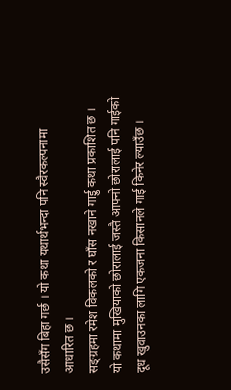उसैसँग बिहा गर्छ । यो कथा यथार्थभन्दा पनि स्वैरकल्पनामा आधारित छ ।
सङ्ग्रहमा रमेश विकलको र घाँस नखाने गाईु कथा प्रकाशित छ । यो कथामा मुखियाको छोरालाई जस्तै आफ्नो छोरालाई पनि गाईको दूध खुवाउनका लागि एकजना किसानले गाई किनेर ल्याउँछ ।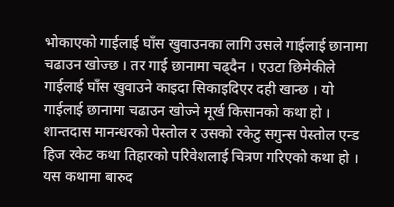भोकाएको गाईलाई घाँस खुवाउनका लागि उसले गाईलाई छानामा चढाउन खोज्छ । तर गाई छानामा चढ्दैन । एउटा छिमेकीले गाईलाई घाँस खुवाउने काइदा सिकाइदिएर दही खान्छ । यो गाईलाई छानामा चढाउन खोज्ने मूर्ख किसानको कथा हो ।
शान्तदास मानन्धरको पेस्तोल र उसको रकेटु सगुन्स पेस्तोल एन्ड हिज रकेट कथा तिहारको परिवेशलाई चित्रण गरिएको कथा हो । यस कथामा बारुद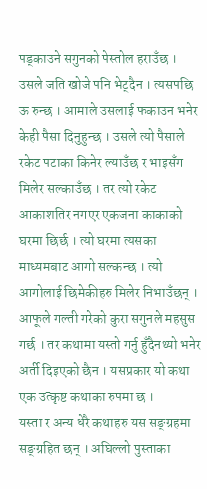पड्काउने सगुनको पेस्तोल हराउँछ । उसले जति खोजे पनि भेट्दैन । त्यसपछि ऊ रुन्छ । आमाले उसलाई फकाउन भनेर केही पैसा दिनुहुन्छ । उसले त्यो पैसाले रकेट पटाका किनेर ल्याउँछ र भाइसँग मिलेर सल्काउँछ । तर त्यो रकेट आकाशतिर नगएर एकजना काकाको घरमा छिर्छ । त्यो घरमा त्यसका माध्यमबाट आगो सल्कन्छ । त्यो आगोलाई छिमेकीहरु मिलेर निभाउँछन् । आफूले गल्ती गरेको कुरा सगुनले महसुस गर्छ । तर कथामा यस्तो गर्नु हुँदैनथ्यो भनेर अर्ती दिइएको छैन । यसप्रकार यो कथा एक उत्कृष्ट कथाका रुपमा छ ।
यस्ता र अन्य धेरै कथाहरु यस सङ्ग्रहमा सङ्ग्रहित छन् । अघिल्लो पुस्ताका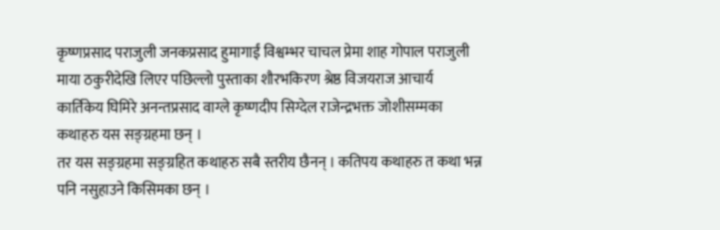कृष्णप्रसाद पराजुली जनकप्रसाद हुमागाईं विश्वम्भर चाचल प्रेमा शाह गोपाल पराजुली माया ठकुरीदेखि लिएर पछिल्लो पुस्ताका शौरभकिरण श्रेष्ठ विजयराज आचार्य कार्तिकेय घिमिरे अनन्तप्रसाद वाग्ले कृष्णदीप सिग्देल राजेन्द्रभक्त जोशीसम्मका कथाहरु यस सङ्ग्रहमा छन् ।
तर यस सङ्ग्रहमा सङ्ग्रहित कथाहरु सबै स्तरीय छैनन् । कतिपय कथाहरु त कथा भन्न पनि नसुहाउने किसिमका छन् ।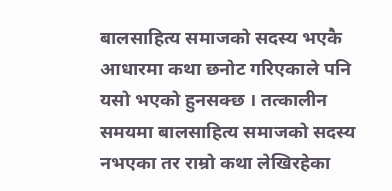बालसाहित्य समाजको सदस्य भएकै आधारमा कथा छनोट गरिएकाले पनि यसो भएको हुनसक्छ । तत्कालीन समयमा बालसाहित्य समाजको सदस्य नभएका तर राम्रो कथा लेखिरहेका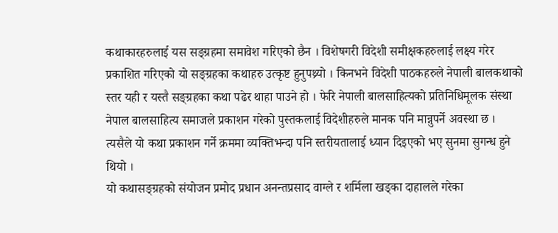कथाकारहरुलाई यस सङ्ग्रहमा समावेश गरिएको छैन । विशेषगरी विदेशी समीक्षकहरुलाई लक्ष्य गरेर प्रकाशित गरिएको यो सङ्ग्रहका कथाहरु उत्कृष्ट हुनुपथ्र्यो । किनभने विदेशी पाठकहरुले नेपाली बालकथाको स्तर यही र यस्तै सङ्ग्रहका कथा पढेर थाहा पाउने हो । फेरि नेपाली बालसाहित्यको प्रतिनिधिमूलक संस्था नेपाल बालसाहित्य समाजले प्रकाशन गरेको पुस्तकलाई विदेशीहरुले मानक पनि मान्नुपर्ने अवस्था छ । त्यसैले यो कथा प्रकाशन गर्ने क्रममा व्यक्तिभन्दा पनि स्तरीयतालाई ध्यान दिइएको भए सुनमा सुगन्ध हुने थियो ।
यो कथासङ्ग्रहको संयोजन प्रमोद प्रधान अनन्तप्रसाद वाग्ले र शर्मिला खड्का दाहालले गरेका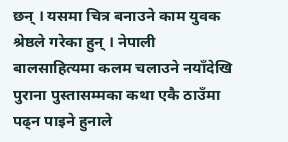छन् । यसमा चित्र बनाउने काम युवक श्रेष्ठले गरेका हुन् । नेपाली बालसाहित्यमा कलम चलाउने नयाँदेखि पुराना पुस्तासम्मका कथा एकै ठाउँमा पढ्न पाइने हुनाले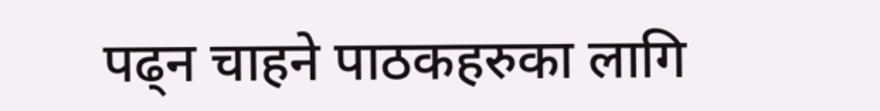पढ्न चाहने पाठकहरुका लागि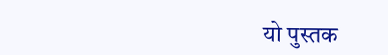यो पुस्तक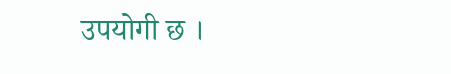उपयोगी छ ।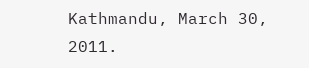Kathmandu, March 30, 2011.